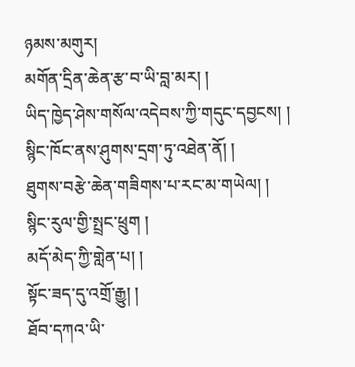ཉམས་མགུར།
མགོན་དྲིན་ཆེན་རྩ་བ་ཡི་བླ་མར། །
ཡིད་ཁྱེད་ཤེས་གསོལ་འདེབས་ཀྱི་གདུང་དབྱངས། །
སྙིང་ཁོང་ནས་ཤུགས་དྲག་ཏུ་འཐེན་ནོ། །
ཐུགས་བརྩེ་ཆེན་གཟིགས་པ་རང་མ་གཡེལ། །
སྙིང་རུལ་གྱི་སྤྲང་ཕྲུག །
མདོ་མེད་ཀྱི་གླེན་པ། །
སྟོང་ཟད་དུ་འགྲོ་རྒྱུ། །
ཐོབ་དཀའ་ཡི་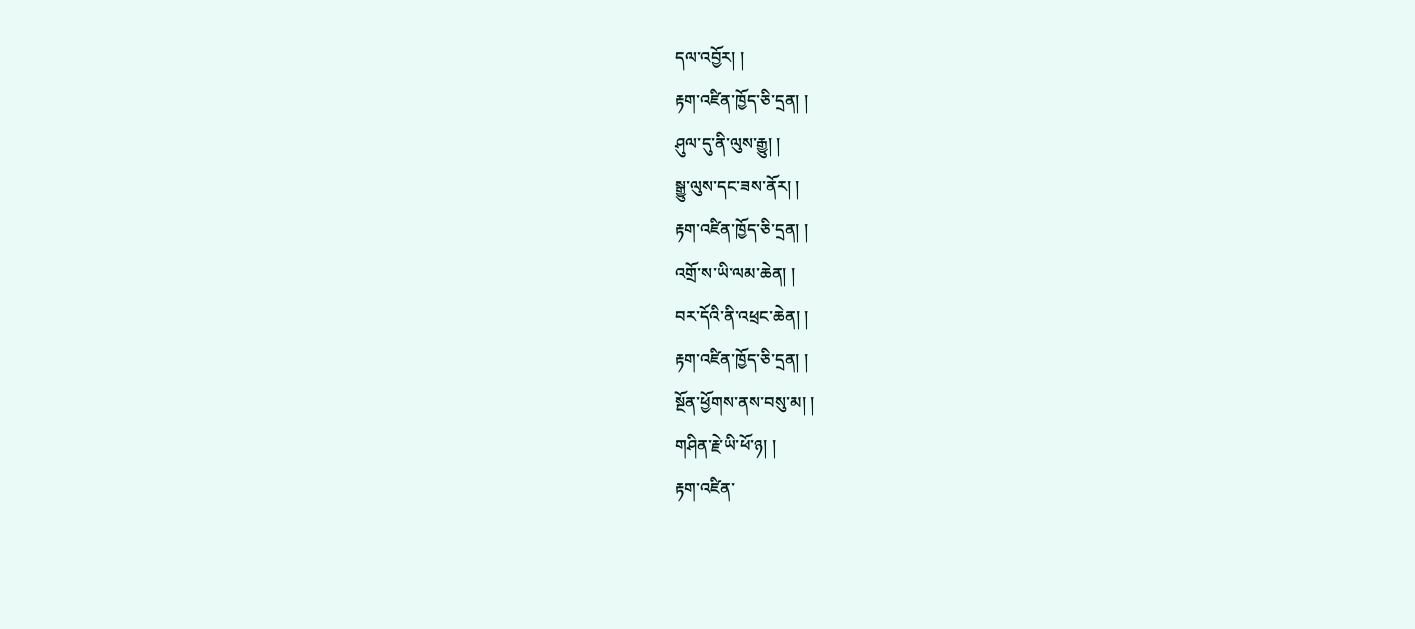དལ་འབྱོར། །
རྟག་འཛིན་ཁྱོད་ཅི་དྲན། །
ཤུལ་དུ་ནི་ལུས་རྒྱུ། །
སྒྱུ་ལུས་དང་ཟས་ནོར། །
རྟག་འཛིན་ཁྱོད་ཅི་དྲན། །
འགྲོ་ས་ཡི་ལམ་ཆེན། །
བར་དོའི་ནི་འཕྲང་ཆེན། །
རྟག་འཛིན་ཁྱོད་ཅི་དྲན། །
སྔོན་ཕྱོགས་ནས་བསུ་མ། །
གཤིན་རྗེ་ཡི་ཕོ་ཉ། །
རྟག་འཛིན་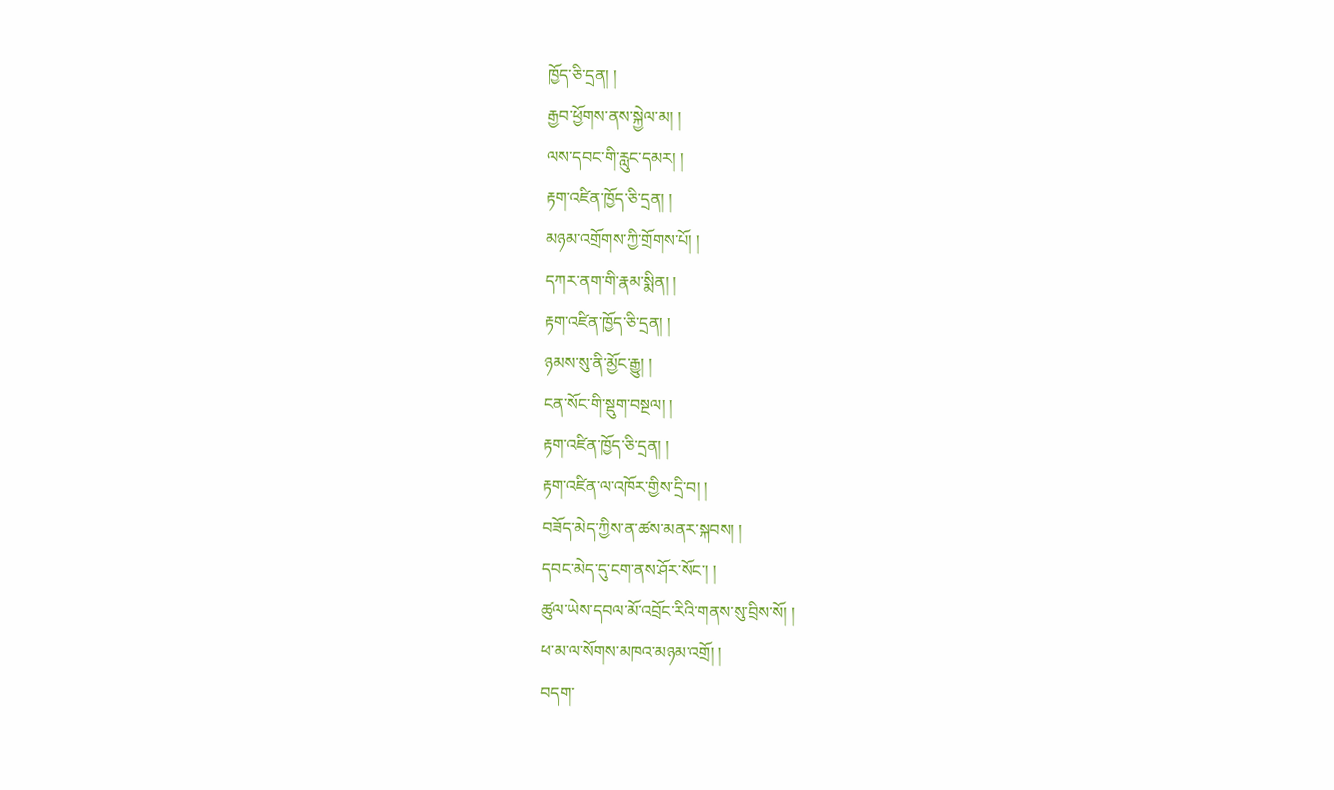ཁྱོད་ཅི་དྲན། །
རྒྱབ་ཕྱོགས་ནས་སྐྱེལ་མ། །
ལས་དབང་གི་རླུང་དམར། །
རྟག་འཛིན་ཁྱོད་ཅི་དྲན། །
མཉམ་འགྲོགས་ཀྱི་གྲོགས་པོ། །
དཀར་ནག་གི་རྣམ་སྨིན། །
རྟག་འཛིན་ཁྱོད་ཅི་དྲན། །
ཉམས་སུ་ནི་མྱོང་རྒྱུ། །
ངན་སོང་གི་སྡུག་བསྔལ། །
རྟག་འཛིན་ཁྱོད་ཅི་དྲན། །
རྟག་འཛིན་ལ་འཁོར་གྱིས་དྲི་བ། །
བཟོད་མེད་ཀྱིས་ན་ཚས་མནར་སྐབས། །
དབང་མེད་དུ་ངག་ནས་ཤོར་སོང་། །
ཚུལ་ཡེས་དབལ་མོ་འབྲོང་རིའི་གནས་སུ་བྲིས་སོ། །
ཕ་མ་ལ་སོགས་མཁའ་མཉམ་འགྲོ། །
བདག་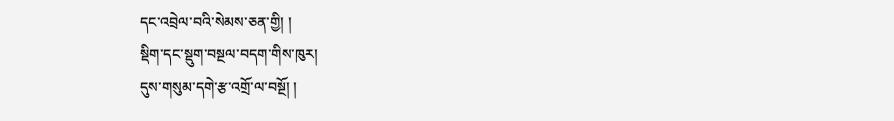དང་འབྲེལ་བའི་སེམས་ཅན་གྱི། །
སྡིག་དང་སྡུག་བསྔལ་བདག་གིས་ཁུར།
དུས་གསུམ་དགེ་རྩ་འགྲོ་ལ་བསྔོ། །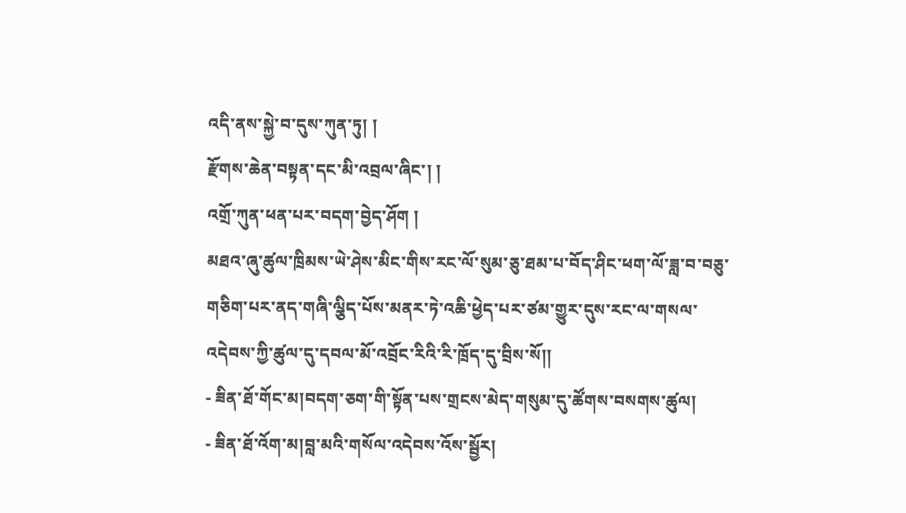འདི་ནས་སྐྱེ་བ་དུས་ཀུན་ཏུ། །
རྫོགས་ཆེན་བསྟན་དང་མི་འབྲལ་ཞིང་། །
འགྲོ་ཀུན་ཕན་པར་བདག་བྱེད་ཤོག །
མཐའ་ཞུ་ཚུལ་ཁྲིམས་ཡེ་ཤེས་མིང་གིས་རང་ལོ་སུམ་ཅུ་ཐམ་པ་བོད་ཤིང་ཕག་ལོ་ཟླ་བ་བཅུ་གཅིག་པར་ནད་གཞི་ལྕིད་པོས་མནར་ཏེ་འཆི་ཕྱེད་པར་ཙམ་གྱུར་དུས་རང་ལ་གསལ་འདེབས་ཀྱི་ཚུལ་དུ་དབལ་མོ་འབྲོང་རིའི་རི་ཁྲོད་དུ་བྲིས་སོ།།
- ཟིན་ཐོ་གོང་མ།བདག་ཅག་གི་སྟོན་པས་གྲངས་མེད་གསུམ་དུ་ཚོགས་བསགས་ཚུལ།
- ཟིན་ཐོ་འོག་མ།བླ་མའི་གསོལ་འདེབས་འོས་སྦྱོར།